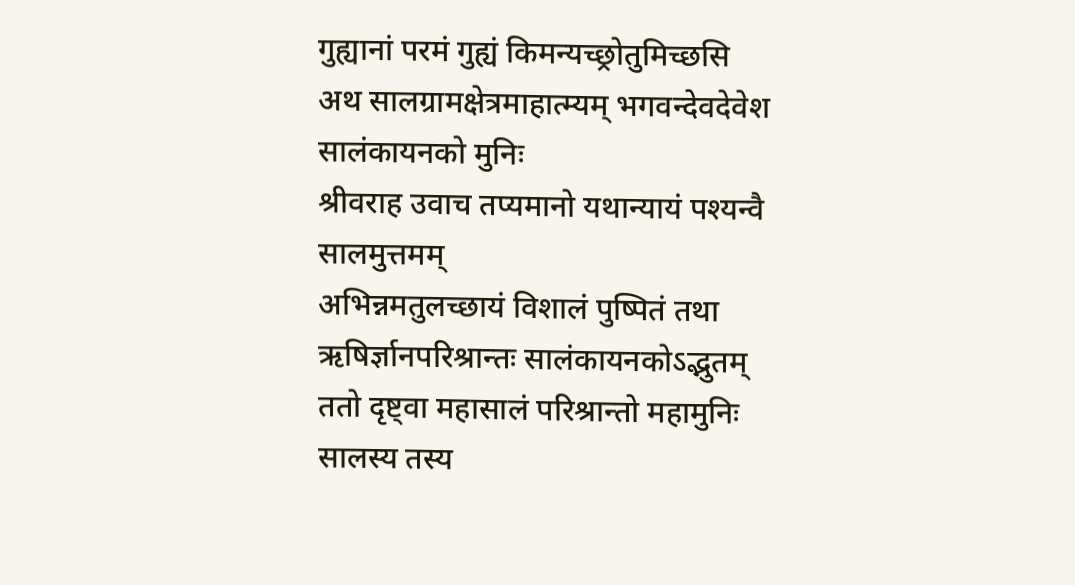गुह्यानां परमं गुह्यं किमन्यच्छ्रोतुमिच्छसि
अथ सालग्रामक्षेत्रमाहात्म्यम् भगवन्देवदेवेश सालंकायनको मुनिः
श्रीवराह उवाच तप्यमानो यथान्यायं पश्यन्वै सालमुत्तमम्
अभिन्नमतुलच्छायं विशालं पुष्पितं तथा
ऋषिर्ज्ञानपरिश्रान्तः सालंकायनकोऽद्भुतम्
ततो दृष्ट्वा महासालं परिश्रान्तो महामुनिः
सालस्य तस्य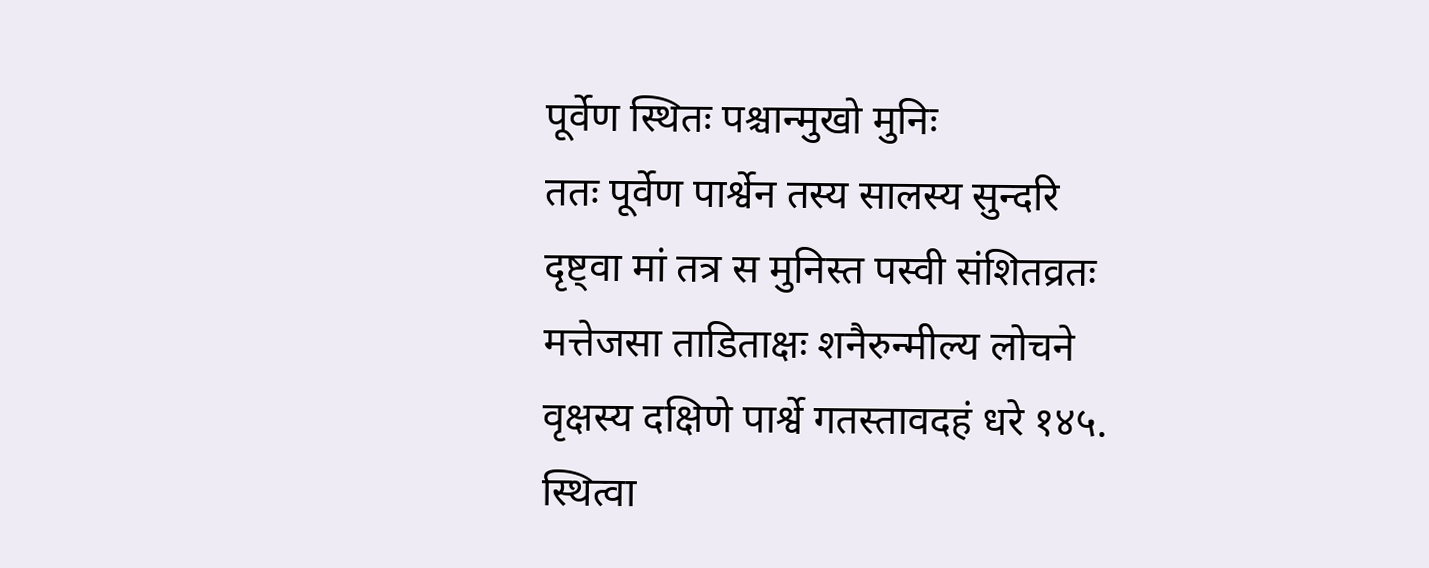पूर्वेण स्थितः पश्चान्मुखो मुनिः
ततः पूर्वेण पार्श्वेन तस्य सालस्य सुन्दरि
दृष्ट्वा मां तत्र स मुनिस्त पस्वी संशितव्रतः
मत्तेजसा ताडिताक्षः शनैरुन्मील्य लोचने
वृक्षस्य दक्षिणे पार्श्वे गतस्तावदहं धरे १४५.
स्थित्वा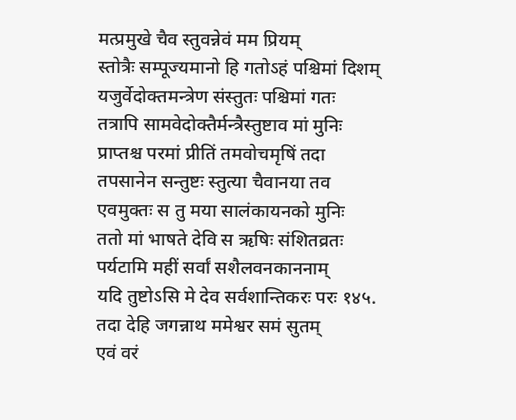मत्प्रमुखे चैव स्तुवन्नेवं मम प्रियम्
स्तोत्रैः सम्पूज्यमानो हि गतोऽहं पश्चिमां दिशम्
यजुर्वेदोक्तमन्त्रेण संस्तुतः पश्चिमां गतः
तत्रापि सामवेदोक्तैर्मन्त्रैस्तुष्टाव मां मुनिः
प्राप्तश्च परमां प्रीतिं तमवोचमृषिं तदा
तपसानेन सन्तुष्टः स्तुत्या चैवानया तव
एवमुक्तः स तु मया सालंकायनको मुनिः
ततो मां भाषते देवि स ऋषिः संशितव्रतः
पर्यटामि महीं सर्वां सशैलवनकाननाम्
यदि तुष्टोऽसि मे देव सर्वशान्तिकरः परः १४५.
तदा देहि जगन्नाथ ममेश्वर समं सुतम्
एवं वरं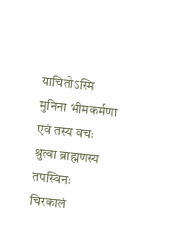याचितोऽस्मि मुनिना भीमकर्मणा
एवं तस्य वचः श्रुत्वा ब्राह्मणस्य तपस्विनः
चिरकालं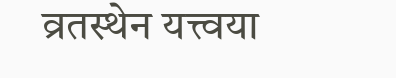व्रतस्थेन यत्त्वया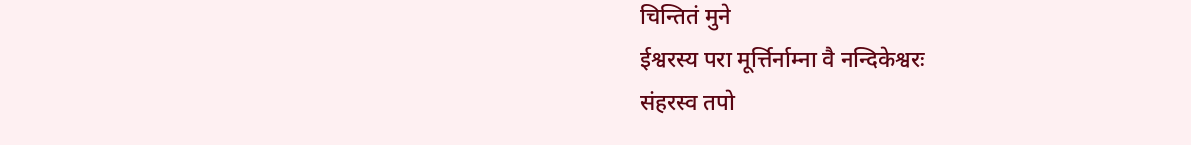चिन्तितं मुने
ईश्वरस्य परा मूर्त्तिर्नाम्ना वै नन्दिकेश्वरः
संहरस्व तपो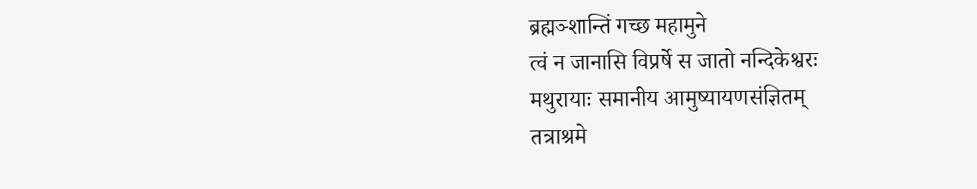ब्रह्मञ्शान्तिं गच्छ महामुने
त्वं न जानासि विप्रर्षे स जातो नन्दिकेश्वरः
मथुरायाः समानीय आमुष्यायणसंज्ञितम्
तत्राश्रमे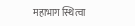महाभाग स्थित्वा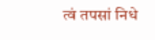त्वं तपसां निधे